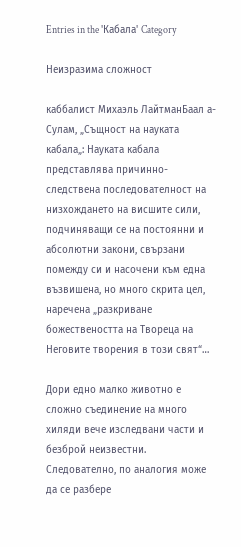Entries in the 'Кабала' Category

Неизразима сложност

каббалист Михаэль ЛайтманБаал а-Сулам, „Същност на науката кабала„: Науката кабала представлява причинно-следствена последователност на низхождането на висшите сили, подчиняващи се на постоянни и абсолютни закони, свързани помежду си и насочени към една възвишена, но много скрита цел, наречена „разкриване божествеността на Твореца на Неговите творения в този свят“…

Дори едно малко животно е сложно съединение на много хиляди вече изследвани части и безброй неизвестни. Следователно, по аналогия може да се разбере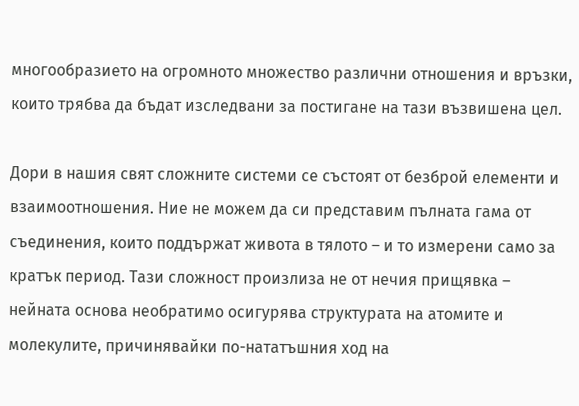многообразието на огромното множество различни отношения и връзки, които трябва да бъдат изследвани за постигане на тази възвишена цел.

Дори в нашия свят сложните системи се състоят от безброй елементи и взаимоотношения. Ние не можем да си представим пълната гама от съединения, които поддържат живота в тялото – и то измерени само за кратък период. Тази сложност произлиза не от нечия прищявка – нейната основа необратимо осигурява структурата на атомите и молекулите, причинявайки по-нататъшния ход на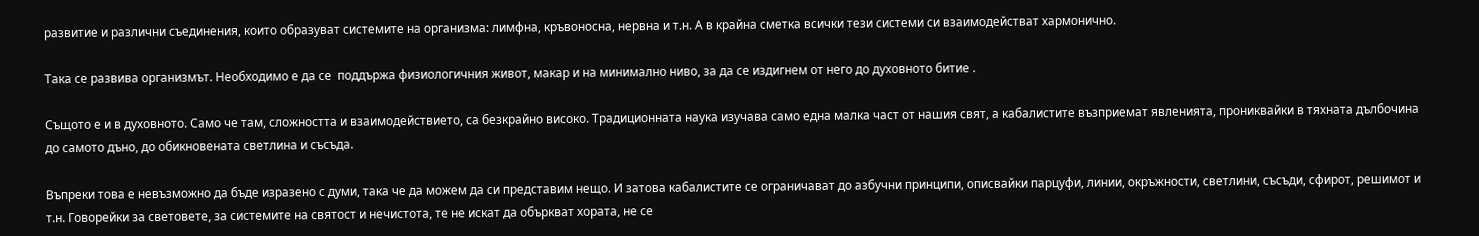развитие и различни съединения, които образуват системите на организма: лимфна, кръвоносна, нервна и т.н. А в крайна сметка всички тези системи си взаимодействат хармонично.

Така се развива организмът. Необходимо е да се  поддържа физиологичния живот, макар и на минимално ниво, за да се издигнем от него до духовното битие .

Същото е и в духовното. Само че там, сложността и взаимодействието, са безкрайно високо. Традиционната наука изучава само една малка част от нашия свят, а кабалистите възприемат явленията, прониквайки в тяхната дълбочина до самото дъно, до обикновената светлина и съсъда.

Въпреки това е невъзможно да бъде изразено с думи, така че да можем да си представим нещо. И затова кабалистите се ограничават до азбучни принципи, описвайки парцуфи, линии, окръжности, светлини, съсъди, сфирот, решимот и т.н. Говорейки за световете, за системите на святост и нечистота, те не искат да объркват хората, не се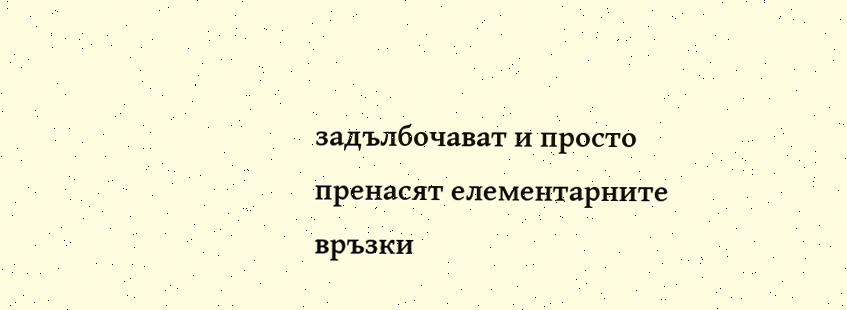задълбочават и просто пренасят елементарните връзки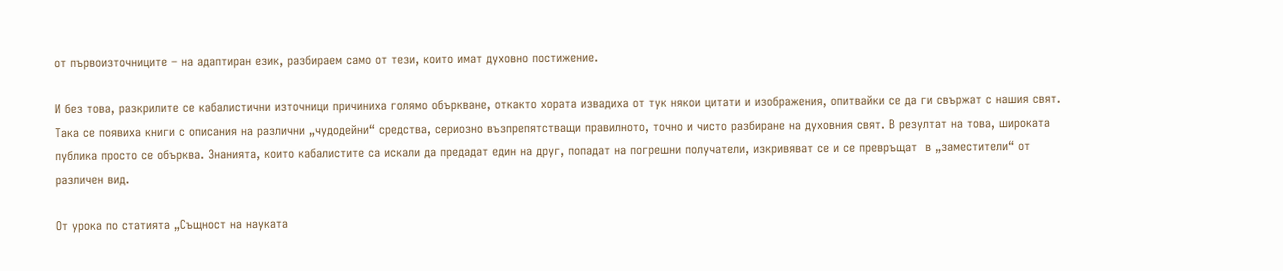от първоизточниците – на адаптиран език, разбираем само от тези, които имат духовно постижение.

И без това, разкрилите се кабалистични източници причиниха голямо объркване, откакто хората извадиха от тук някои цитати и изображения, опитвайки се да ги свържат с нашия свят. Така се появиха книги с описания на различни „чудодейни“ средства, сериозно възпрепятстващи правилното, точно и чисто разбиране на духовния свят. В резултат на това, широката публика просто се обърква. Знанията, които кабалистите са искали да предадат един на друг, попадат на погрешни получатели, изкривяват се и се превръщат  в „заместители“ от различен вид.

От урока по статията „Същност на науката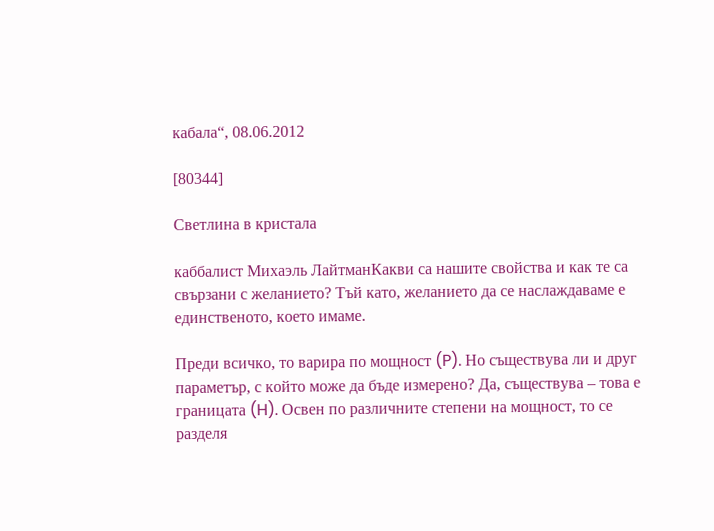кабала“, 08.06.2012

[80344]

Светлина в кристала

каббалист Михаэль ЛайтманКакви са нашите свойства и как те са свързани с желанието? Тъй като, желанието да се наслаждаваме е единственото, което имаме.

Преди всичко, то варира по мощност (P). Но съществува ли и друг параметър, с който може да бъде измерено? Да, съществува – това е границата (H). Освен по различните степени на мощност, то се разделя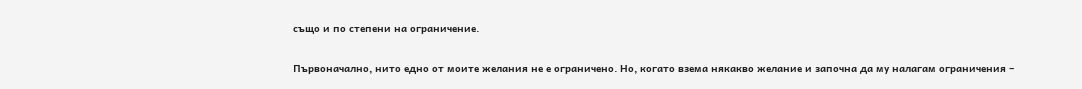също и по степени на ограничение.

Първоначално, нито едно от моите желания не е ограничено. Но, когато взема някакво желание и започна да му налагам ограничения –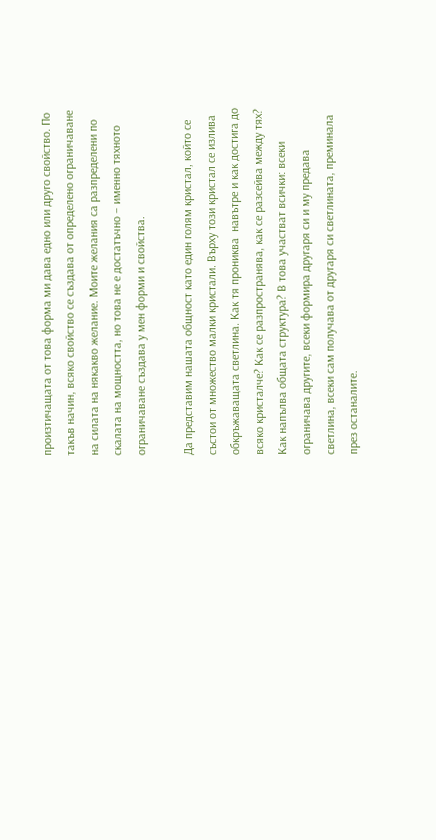произтичащата от това форма ми дава едно или друго свойство. По такъв начин, всяко свойство се създава от определено ограничаване на силата на някакво желание. Моите желания са разпределени по скалата на мощността, но това не е достатъчно – именно тяхното ограничаване създава у мен форми и свойства.

Да представим нашата общност като един голям кристал, който се състои от множество малки кристали. Върху този кристал се излива обкръжаващата светлина. Как тя прониква  навътре и как достига до всяко кристалче? Как се разпространява, как се разсейва между тях? Как напълва общата структура? В това участват всички: всеки ограничава другите, всеки формира другаря си и му предава светлина, всеки сам получава от другаря си светлината, преминала през останалите.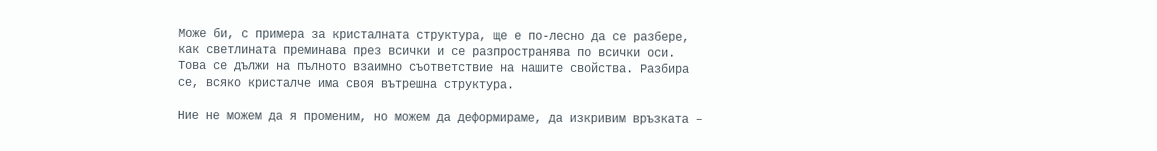Може би, с примера за кристалната структура, ще е по-лесно да се разбере, как светлината преминава през всички и се разпространява по всички оси. Това се дължи на пълното взаимно съответствие на нашите свойства. Разбира се, всяко кристалче има своя вътрешна структура.

Ние не можем да я променим, но можем да деформираме, да изкривим връзката –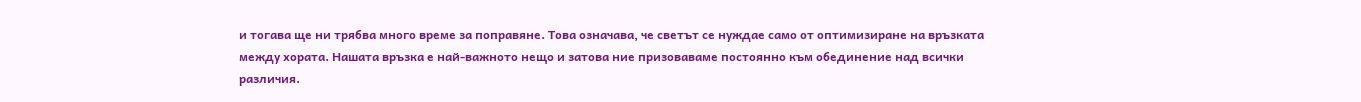и тогава ще ни трябва много време за поправяне. Това означава, че светът се нуждае само от оптимизиране на връзката между хората. Нашата връзка е най-важното нещо и затова ние призоваваме постоянно към обединение над всички различия.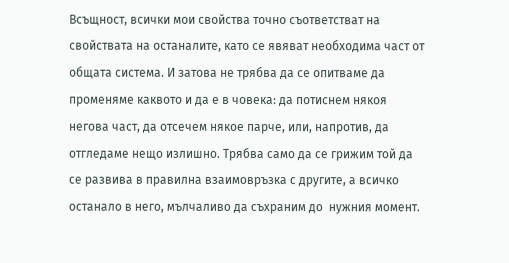Всъщност, всички мои свойства точно съответстват на свойствата на останалите, като се явяват необходима част от общата система. И затова не трябва да се опитваме да променяме каквото и да е в човека: да потиснем някоя негова част, да отсечем някое парче, или, напротив, да отгледаме нещо излишно. Трябва само да се грижим той да се развива в правилна взаимовръзка с другите, а всичко останало в него, мълчаливо да съхраним до  нужния момент.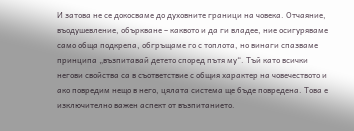И затова не се докосваме до духовните граници на човека. Отчаяние, въодушевление, объркване – каквото и да ги владее, ние осигуряваме само обща подкрепа, обгръщаме го с топлота, но винаги спазваме принципа „възпитавай детето според пътя му“. Тъй като всички негови свойства са в съответствие с общия характер на човечеството и ако повредим нещо в него, цялата система ще бъде повредена. Това е изключително важен аспект от възпитанието.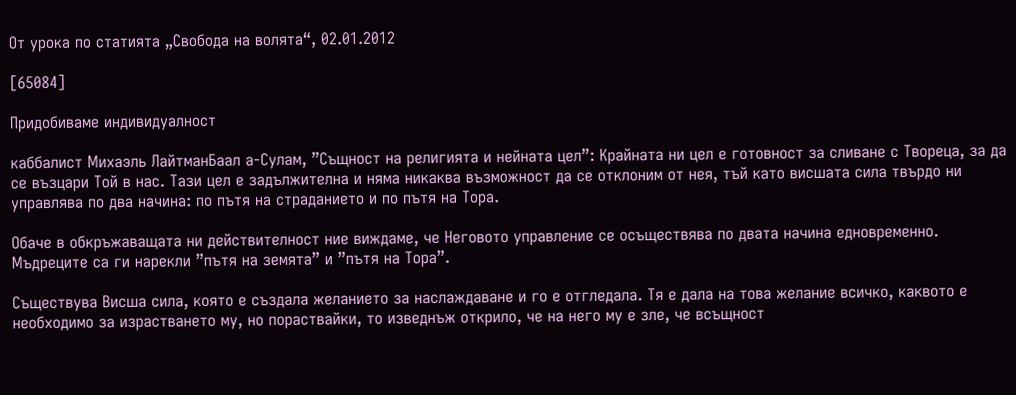От урока по статията „Свобода на волята“, 02.01.2012

[65084]

Придобиваме индивидуалност

каббалист Михаэль ЛайтманБаал а-Сулам, ”Същност на религията и нейната цел”: Крайната ни цел е готовност за сливане с Твореца, за да се възцари Той в нас. Тази цел е задължителна и няма никаква възможност да се отклоним от нея, тъй като висшата сила твърдо ни управлява по два начина: по пътя на страданието и по пътя на Тора.

Обаче в обкръжаващата ни действителност ние виждаме, че Неговото управление се осъществява по двата начина едновременно. Мъдреците са ги нарекли ”пътя на земята” и ”пътя на Тора”.

Съществува Висша сила, която е създала желанието за наслаждаване и го е отгледала. Тя е дала на това желание всичко, каквото е необходимо за израстването му, но пораствайки, то изведнъж открило, че на него му е зле, че всъщност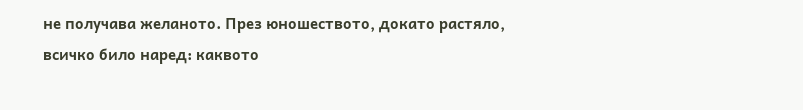не получава желаното. През юношеството, докато растяло, всичко било наред: каквото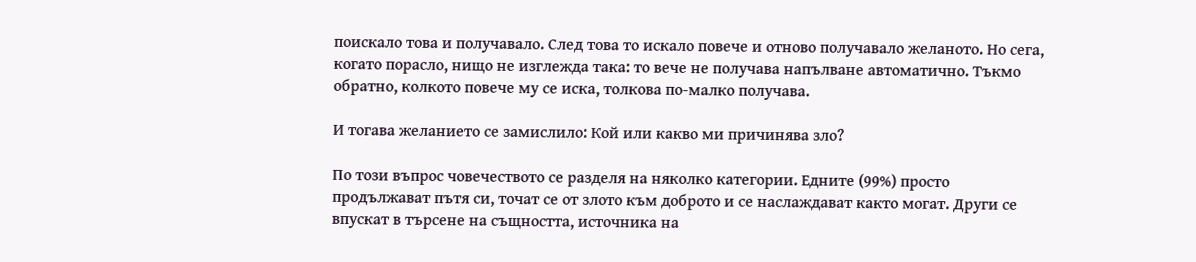поискало това и получавало. След това то искало повече и отново получавало желаното. Но сега, когато порасло, нищо не изглежда така: то вече не получава напълване автоматично. Тъкмо обратно, колкото повече му се иска, толкова по-малко получава.

И тогава желанието се замислило: Кой или какво ми причинява зло?

По този въпрос човечеството се разделя на няколко категории. Едните (99%) просто продължават пътя си, точат се от злото към доброто и се наслаждават както могат. Други се впускат в търсене на същността, источника на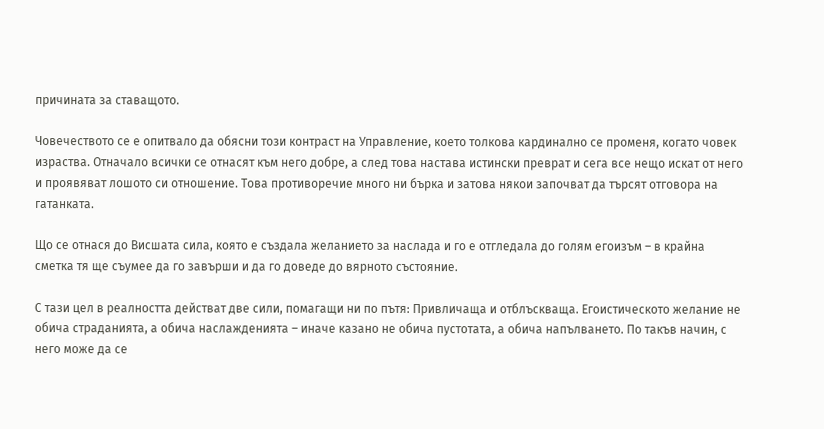причината за ставащото.

Човечеството се е опитвало да обясни този контраст на Управление, което толкова кардинално се променя, когато човек израства. Отначало всички се отнасят към него добре, а след това настава истински преврат и сега все нещо искат от него и проявяват лошото си отношение. Това противоречие много ни бърка и затова някои започват да търсят отговора на гатанката.

Що се отнася до Висшата сила, която е създала желанието за наслада и го е отгледала до голям егоизъм – в крайна сметка тя ще съумее да го завърши и да го доведе до вярното състояние.

С тази цел в реалността действат две сили, помагащи ни по пътя: Привличаща и отблъскваща. Егоистическото желание не обича страданията, а обича наслажденията – иначе казано не обича пустотата, а обича напълването. По такъв начин, с него може да се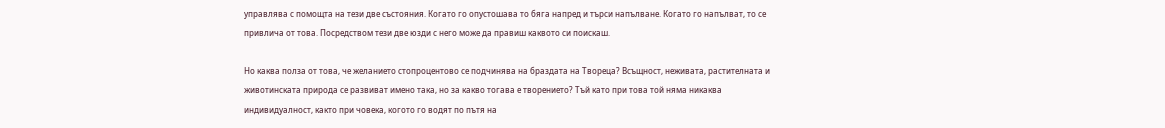управлява с помощта на тези две състояния. Когато го опустошава то бяга напред и търси напълване. Когато го напълват, то се привлича от това. Посредством тези две юзди с него може да правиш каквото си поискаш.

Но каква полза от това, че желанието стопроцентово се подчинява на браздата на Твореца? Всъщност, неживата, растителната и животинската природа се развиват имено така, но за какво тогава е творението? Тъй като при това той няма никаква индивидуалност, както при човека, когото го водят по пътя на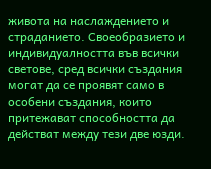живота на наслаждението и страданието. Своеобразието и индивидуалността във всички светове, сред всички създания могат да се проявят само в особени създания, които притежават способността да действат между тези две юзди.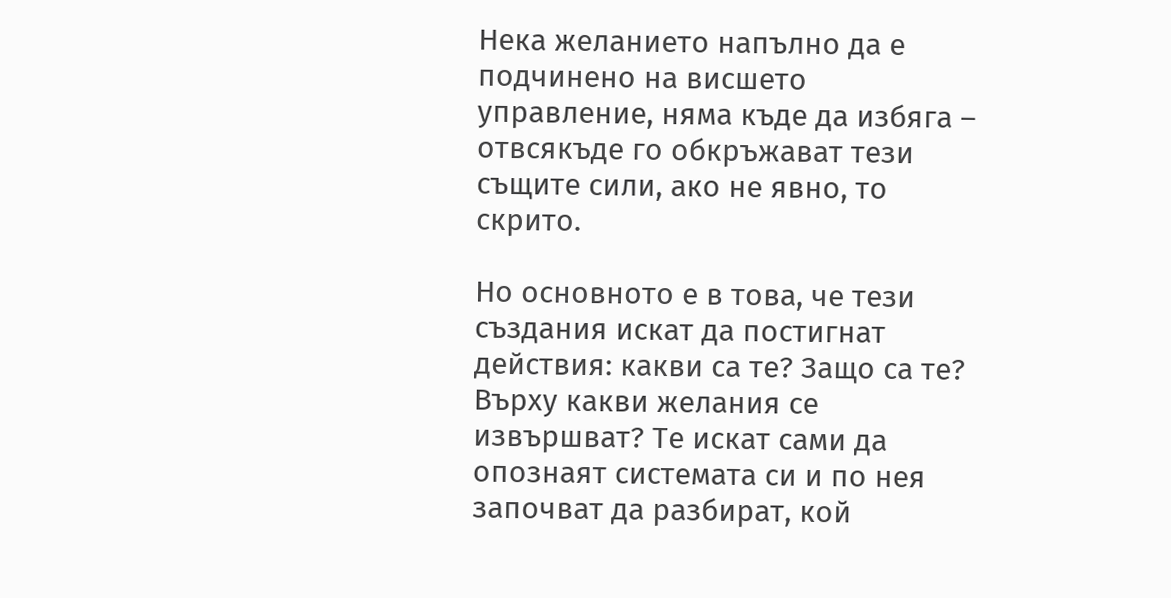Нека желанието напълно да е подчинено на висшето управление, няма къде да избяга – отвсякъде го обкръжават тези същите сили, ако не явно, то скрито.

Но основното е в това, че тези създания искат да постигнат действия: какви са те? Защо са те? Върху какви желания се извършват? Те искат сами да опознаят системата си и по нея започват да разбират, кой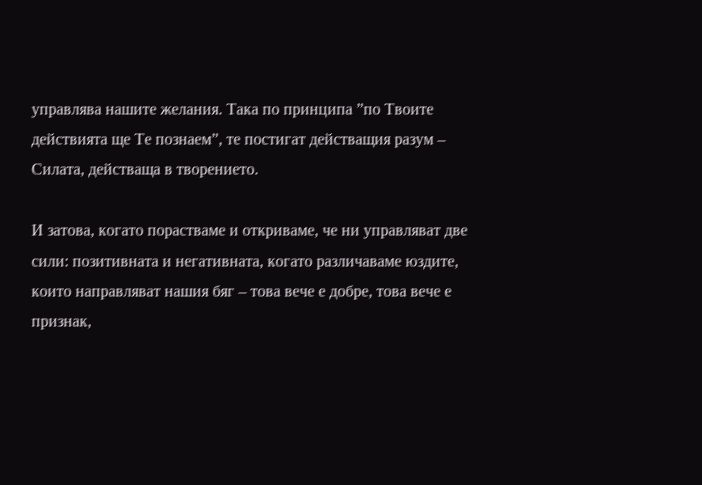управлява нашите желания. Така по принципа ”по Твоите действията ще Те познаем”, те постигат действащия разум – Силата, действаща в творението.

И затова, когато порастваме и откриваме, че ни управляват две сили: позитивната и негативната, когато различаваме юздите, които направляват нашия бяг – това вече е добре, това вече е признак,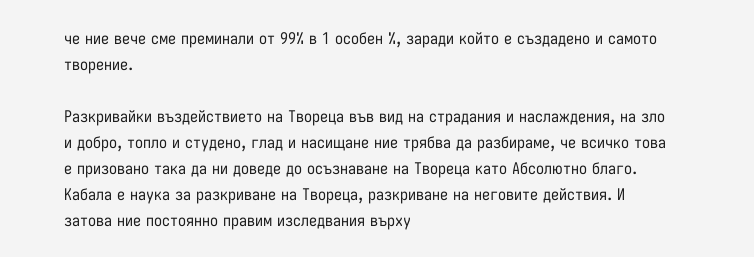че ние вече сме преминали от 99% в 1 особен %, заради който е създадено и самото творение.

Разкривайки въздействието на Твореца във вид на страдания и наслаждения, на зло и добро, топло и студено, глад и насищане ние трябва да разбираме, че всичко това е призовано така да ни доведе до осъзнаване на Твореца като Абсолютно благо. Кабала е наука за разкриване на Твореца, разкриване на неговите действия. И затова ние постоянно правим изследвания върху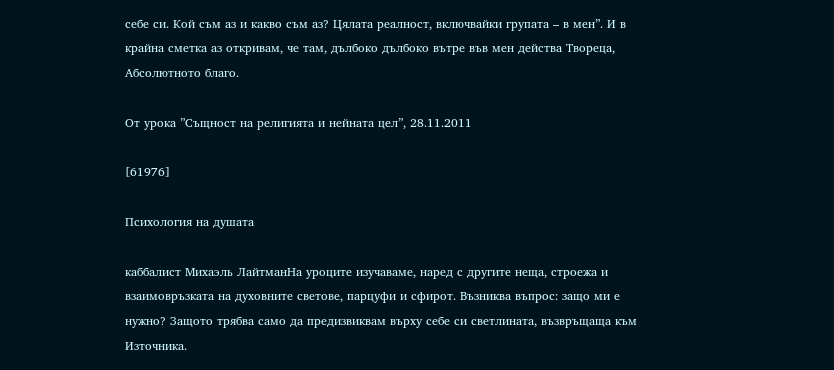себе си. Кой съм аз и какво съм аз? Цялата реалност, включвайки групата – в мен”. И в крайна сметка аз откривам, че там, дълбоко дълбоко вътре във мен действа Твореца, Абсолютното благо.

От урока ”Същност на религията и нейната цел”, 28.11.2011

[61976]

Психология на душата

каббалист Михаэль ЛайтманНа уроците изучаваме, наред с другите неща, строежа и взаимовръзката на духовните светове, парцуфи и сфирот. Възниква въпрос: защо ми е нужно? Защото трябва само да предизвиквам върху себе си светлината, възвръщаща към Източника.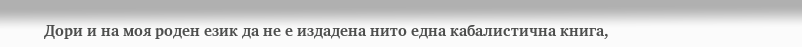Дори и на моя роден език да не е издадена нито една кабалистична книга,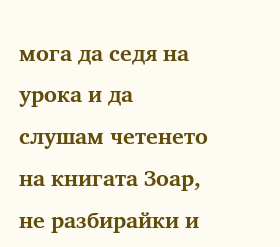мога да седя на урока и да слушам четенето на книгата Зоар, не разбирайки и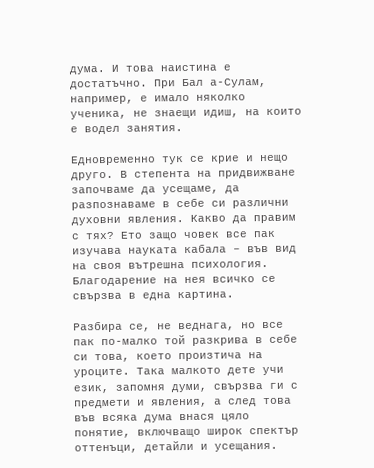дума. И това наистина е достатъчно. При Бал а-Сулам, например, е имало няколко ученика, не знаещи идиш, на които е водел занятия.

Едновременно тук се крие и нещо друго. В степента на придвижване започваме да усещаме, да разпознаваме в себе си различни духовни явления. Какво да правим с тях? Ето защо човек все пак изучава науката кабала – във вид на своя вътрешна психология. Благодарение на нея всичко се свързва в една картина.

Разбира се, не веднага, но все пак по-малко той разкрива в себе си това, което произтича на уроците. Така малкото дете учи език, запомня думи, свързва ги с предмети и явления, а след това във всяка дума внася цяло понятие, включващо широк спектър оттенъци, детайли и усещания.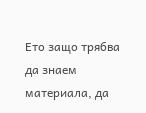Ето защо трябва да знаем материала, да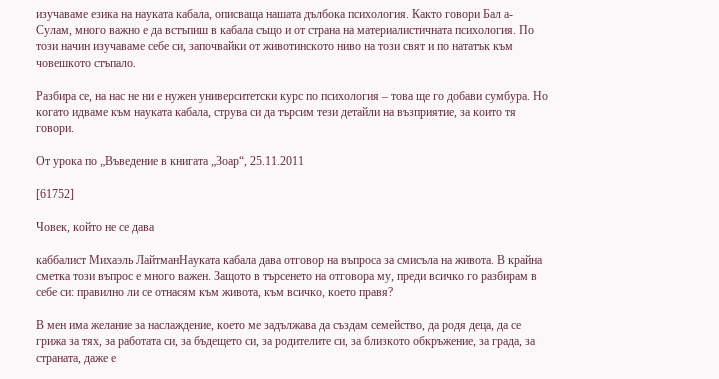изучаваме езика на науката кабала, описваща нашата дълбока психология. Както говори Бал а-Сулам, много важно е да встъпиш в кабала също и от страна на материалистичната психология. По този начин изучаваме себе си, започвайки от животинското ниво на този свят и по нататък към човешкото стъпало.

Разбира се, на нас не ни е нужен университетски курс по психология – това ще го добави сумбура. Но когато идваме към науката кабала, струва си да търсим тези детайли на възприятие, за които тя говори.

От урока по „Въведение в книгата „Зоар“, 25.11.2011

[61752]

Човек, който не се дава

каббалист Михаэль ЛайтманНауката кабала дава отговор на въпроса за смисъла на живота. В крайна сметка този въпрос е много важен. Защото в търсенето на отговора му, преди всичко го разбирам в себе си: правилно ли се отнасям към живота, към всичко, което правя?

В мен има желание за наслаждение, което ме задължава да създам семейство, да родя деца, да се грижа за тях, за работата си, за бъдещето си, за родителите си, за близкото обкръжение, за града, за страната, даже е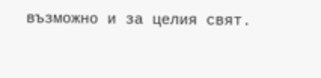възможно и за целия свят.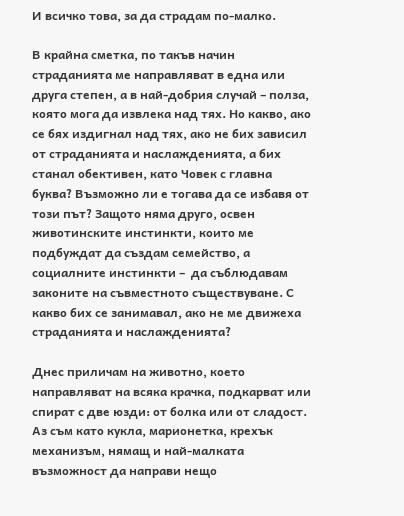И всичко това, за да страдам по-малко.

В крайна сметка, по такъв начин страданията ме направляват в една или друга степен, а в най-добрия случай – полза, която мога да извлека над тях. Но какво, ако се бях издигнал над тях, ако не бих зависил от страданията и наслажденията, а бих станал обективен, като Човек с главна буква? Възможно ли е тогава да се избавя от този път? Защото няма друго, освен животинските инстинкти, които ме подбуждат да създам семейство, а социалните инстинкти –  да съблюдавам законите на съвместното съществуване. С какво бих се занимавал, ако не ме движеха страданията и наслажденията?

Днес приличам на животно, което направляват на всяка крачка, подкарват или спират с две юзди: от болка или от сладост. Аз съм като кукла, марионетка, крехък механизъм, нямащ и най-малката възможност да направи нещо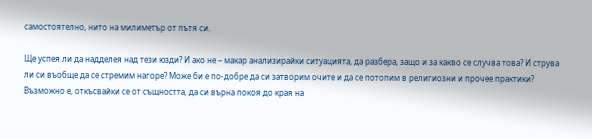самостоятелно, нито на милиметър от пътя си.

Ще успея ли да надделея над тези юзди? И ако не – макар анализирайки ситуацията, да разбера, защо и за какво се случва това? И струва ли си въобще да се стремим нагоре? Може би е по-добре да си затворим очите и да се потопим в религиозни и прочее практики? Възможно е, откъсвайки се от същността, да си върна покоя до края на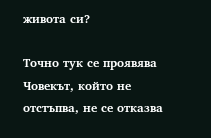живота си?

Точно тук се проявява Човекът, който не отстъпва, не се отказва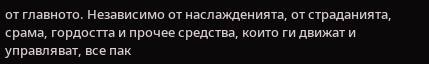от главното. Независимо от наслажденията, от страданията, срама, гордостта и прочее средства, които ги движат и управляват, все пак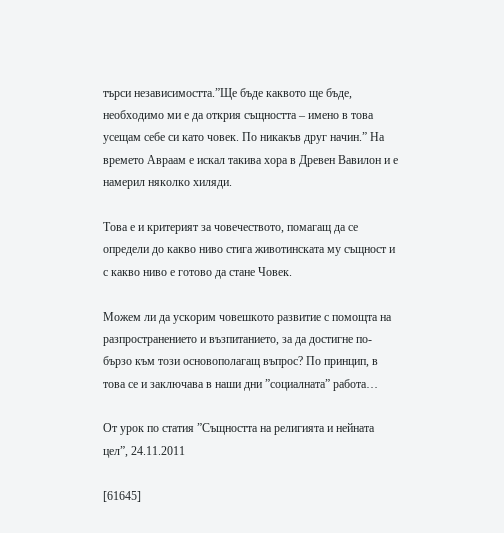търси независимостта.”Ще бъде каквото ще бъде, необходимо ми е да открия същността – имено в това усещам себе си като човек. По никакъв друг начин.” На времето Авраам е искал такива хора в Древен Вавилон и е намерил няколко хиляди.

Това е и критерият за човечеството, помагащ да се определи до какво ниво стига животинската му същност и с какво ниво е готово да стане Човек.

Можем ли да ускорим човешкото развитие с помощта на разпространението и възпитанието, за да достигне по-бързо към този основополагащ въпрос? По принцип, в това се и заключава в наши дни ”социалната” работа…

От урок по статия ”Същността на религията и нейната цел”, 24.11.2011

[61645]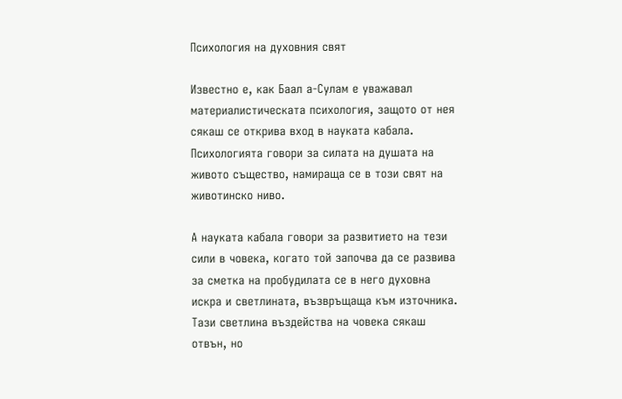Психология на духовния свят

Известно е, как Бaал а-Сулам е уважавал материалистическата психология, защото от нея сякаш се открива вход в науката кабала. Психологията говори за силата на душата на живото същество, намираща се в този свят на животинско ниво.

А науката кабала говори за развитието на тези сили в човека, когато той започва да се развива за сметка на пробудилата се в него духовна искра и светлината, възвръщаща към източника. Тази светлина въздейства на човека сякаш отвън, но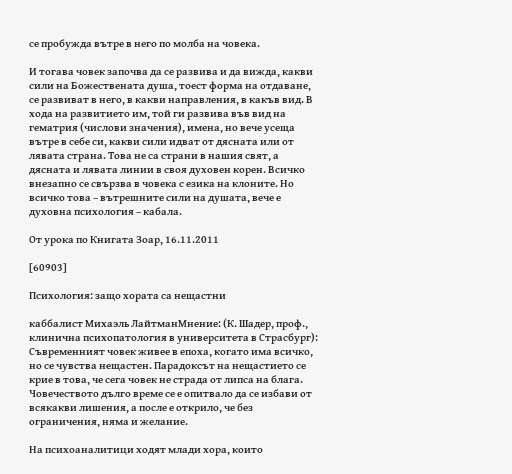се пробужда вътре в него по молба на човека.

И тогава човек започва да се развива и да вижда, какви сили на Божествената душа, тоест форма на отдаване, се развиват в него, в какви направления, в какъв вид. В хода на развитието им, той ги развива във вид на гематрия (числови значения), имена, но вече усеща вътре в себе си, какви сили идват от дясната или от лявата страна. Това не са страни в нашия свят, а дясната и лявата линии в своя духовен корен. Всичко внезапно се свързва в човека с езика на клоните. Но всичко това – вътрешните сили на душата, вече е духовна психология – кабала.

От урока по Книгата Зоар, 16.11.2011

[60903]

Психология: защо хората са нещастни

каббалист Михаэль ЛайтманМнение: (К. Шадер, проф., клинична психопатология в университета в Страсбург): Съвременният човек живее в епоха, когато има всичко, но се чувства нещастен. Парадоксът на нещастието се крие в това, че сега човек не страда от липса на блага. Човечеството дълго време се е опитвало да се избави от всякакви лишения, а после е открило, че без ограничения, няма и желание.

На психоаналитици ходят млади хора, които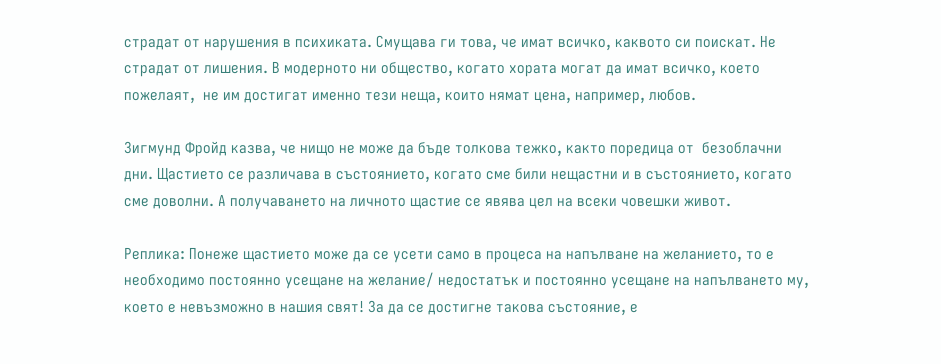страдат от нарушения в психиката. Смущава ги това, че имат всичко, каквото си поискат. Не страдат от лишения. В модерното ни общество, когато хората могат да имат всичко, което пожелаят,  не им достигат именно тези неща, които нямат цена, например, любов.

Зигмунд Фройд казва, че нищо не може да бъде толкова тежко, както поредица от  безоблачни дни. Щастието се различава в състоянието, когато сме били нещастни и в състоянието, когато сме доволни. А получаването на личното щастие се явява цел на всеки човешки живот.

Реплика: Понеже щастието може да се усети само в процеса на напълване на желанието, то е необходимо постоянно усещане на желание/ недостатък и постоянно усещане на напълването му, което е невъзможно в нашия свят! За да се достигне такова състояние, е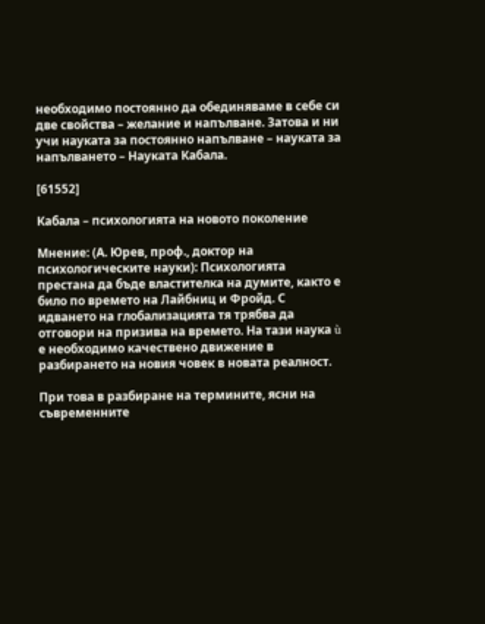необходимо постоянно да обединяваме в себе си две свойства – желание и напълване. Затова и ни учи науката за постоянно напълване – науката за напълването – Науката Кабала.

[61552]

Кабала – психологията на новото поколение

Мнение: (А. Юрев, проф., доктор на психологическите науки): Психологията престана да бъде властителка на думите, както е било по времето на Лайбниц и Фройд. С идването на глобализацията тя трябва да отговори на призива на времето. На тази наука ù е необходимо качествено движение в разбирането на новия човек в новата реалност.

При това в разбиране на термините, ясни на съвременните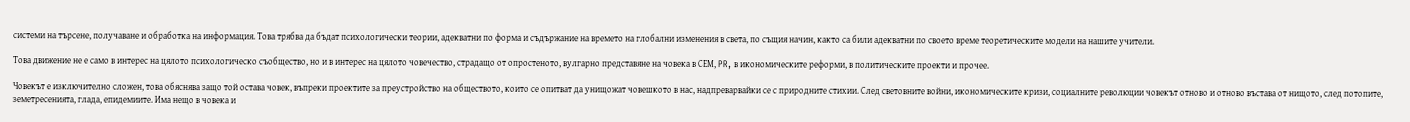системи на търсене, получаване и обработка на информация. Това трябва да бъдат психологически теории, адекватни по форма и съдържание на времето на глобални изменения в света, по същия начин, както са били адекватни по своето време теоретическите модели на нашите учители.

Това движение не е само в интерес на цялото психологическо съобщество, но и в интерес на цялото човечество, страдащо от опростеното, вулгарно представяне на човека в СЕМ, PR, в икономическите реформи, в политическите проекти и прочее.

Човекът е изключително сложен, това обяснява защо той остава човек, въпреки проектите за преустройство на обществото, които се опитват да унищожат човешкото в нас, надпреварвайки се с природните стихии. След световните войни, икономическите кризи, социалните революции човекът отново и отново въстава от нищото, след потопите, земетресенията, глада, епидемиите. Има нещо в човека и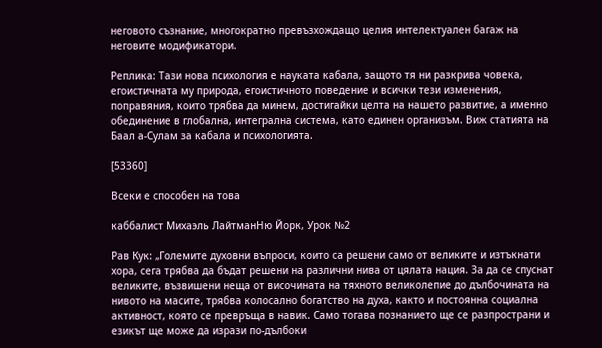неговото съзнание, многократно превъзхождащо целия интелектуален багаж на неговите модификатори.

Реплика: Тази нова психология е науката кабала, защото тя ни разкрива човека, егоистичната му природа, егоистичното поведение и всички тези изменения, поправяния, които трябва да минем, достигайки целта на нашето развитие, а именно обединение в глобална, интегрална система, като единен организъм. Виж статията на Баал а-Сулам за кабала и психологията.

[53360]

Всеки е способен на това

каббалист Михаэль ЛайтманНю Йорк, Урок №2

Рав Кук: „Големите духовни въпроси, които са решени само от великите и изтъкнати хора, сега трябва да бъдат решени на различни нива от цялата нация. За да се спуснат великите, възвишени неща от височината на тяхното великолепие до дълбочината на нивото на масите, трябва колосално богатство на духа, както и постоянна социална активност, която се превръща в навик. Само тогава познанието ще се разпространи и езикът ще може да изрази по-дълбоки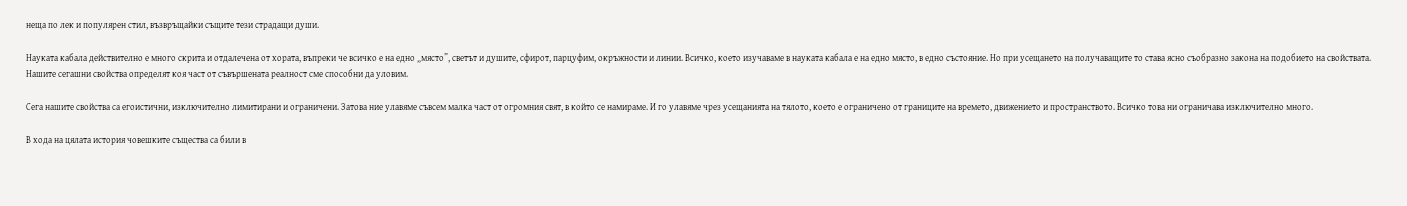неща по лек и популярен стил, възвръщайки същите тези страдащи души.

Науката кабала действително е много скрита и отдалечена от хората, въпреки че всичко е на едно „място”, светът и душите, сфирот, парцуфим, окръжности и линии. Всичко, което изучаваме в науката кабала е на едно място, в едно състояние. Но при усещането на получаващите то става ясно съобразно закона на подобието на свойствата. Нашите сегашни свойства определят коя част от съвършената реалност сме способни да уловим.

Сега нашите свойства са егоистични, изключително лимитирани и ограничени. Затова ние улавяме съвсем малка част от огромния свят, в който се намираме. И го улавяме чрез усещанията на тялото, което е ограничено от границите на времето, движението и пространството. Всичко това ни ограничава изключително много.

В хода на цялата история човешките същества са били в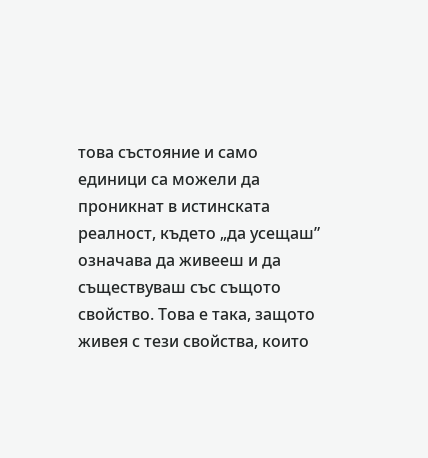това състояние и само единици са можели да проникнат в истинската реалност, където „да усещаш” означава да живееш и да съществуваш със същото свойство. Това е така, защото живея с тези свойства, които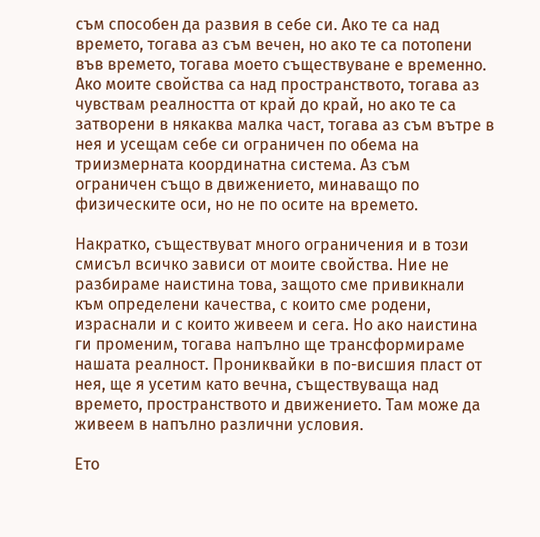съм способен да развия в себе си. Ако те са над времето, тогава аз съм вечен, но ако те са потопени във времето, тогава моето съществуване е временно. Ако моите свойства са над пространството, тогава аз чувствам реалността от край до край, но ако те са затворени в някаква малка част, тогава аз съм вътре в нея и усещам себе си ограничен по обема на триизмерната координатна система. Аз съм ограничен също в движението, минаващо по физическите оси, но не по осите на времето.

Накратко, съществуват много ограничения и в този смисъл всичко зависи от моите свойства. Ние не разбираме наистина това, защото сме привикнали към определени качества, с които сме родени, израснали и с които живеем и сега. Но ако наистина ги променим, тогава напълно ще трансформираме нашата реалност. Прониквайки в по-висшия пласт от нея, ще я усетим като вечна, съществуваща над времето, пространството и движението. Там може да живеем в напълно различни условия.

Ето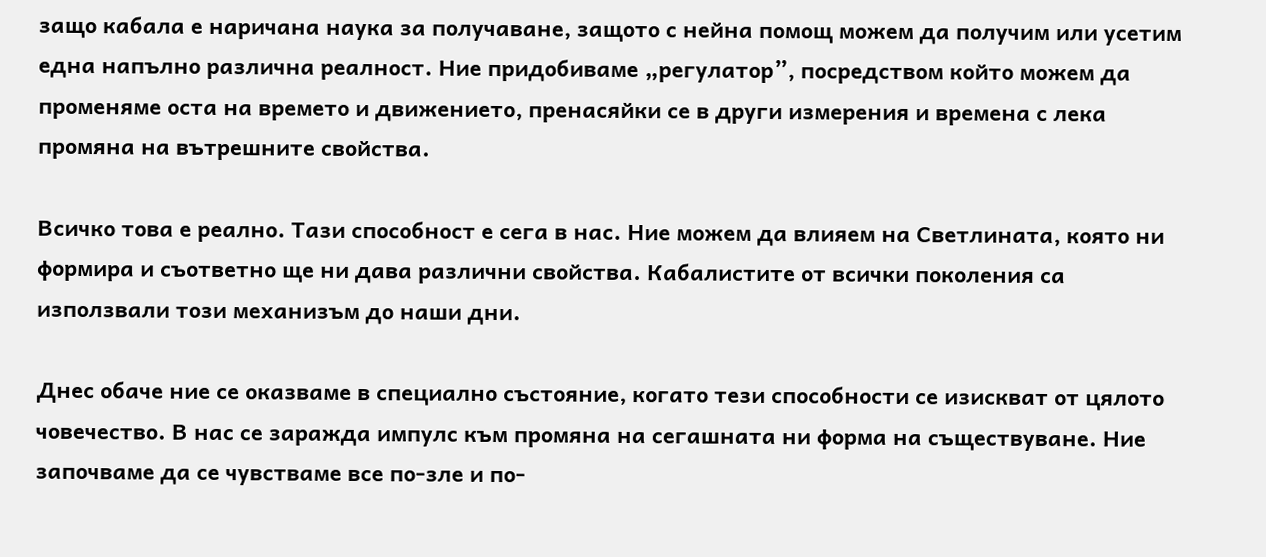защо кабала е наричана наука за получаване, защото с нейна помощ можем да получим или усетим една напълно различна реалност. Ние придобиваме „регулатор”, посредством който можем да променяме оста на времето и движението, пренасяйки се в други измерения и времена с лека промяна на вътрешните свойства.

Всичко това е реално. Тази способност е сега в нас. Ние можем да влияем на Светлината, която ни формира и съответно ще ни дава различни свойства. Кабалистите от всички поколения са използвали този механизъм до наши дни.

Днес обаче ние се оказваме в специално състояние, когато тези способности се изискват от цялото човечество. В нас се заражда импулс към промяна на сегашната ни форма на съществуване. Ние започваме да се чувстваме все по-зле и по-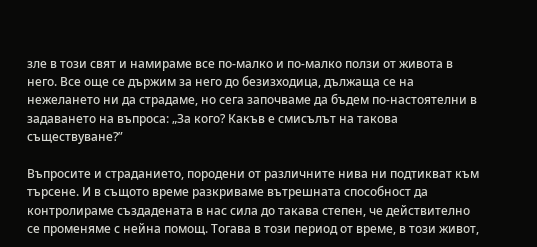зле в този свят и намираме все по-малко и по-малко ползи от живота в него. Все още се държим за него до безизходица, дължаща се на нежелането ни да страдаме, но сега започваме да бъдем по-настоятелни в задаването на въпроса: „За кого? Какъв е смисълът на такова съществуване?”

Въпросите и страданието, породени от различните нива ни подтикват към търсене. И в същото време разкриваме вътрешната способност да контролираме създадената в нас сила до такава степен, че действително се променяме с нейна помощ. Тогава в този период от време, в този живот,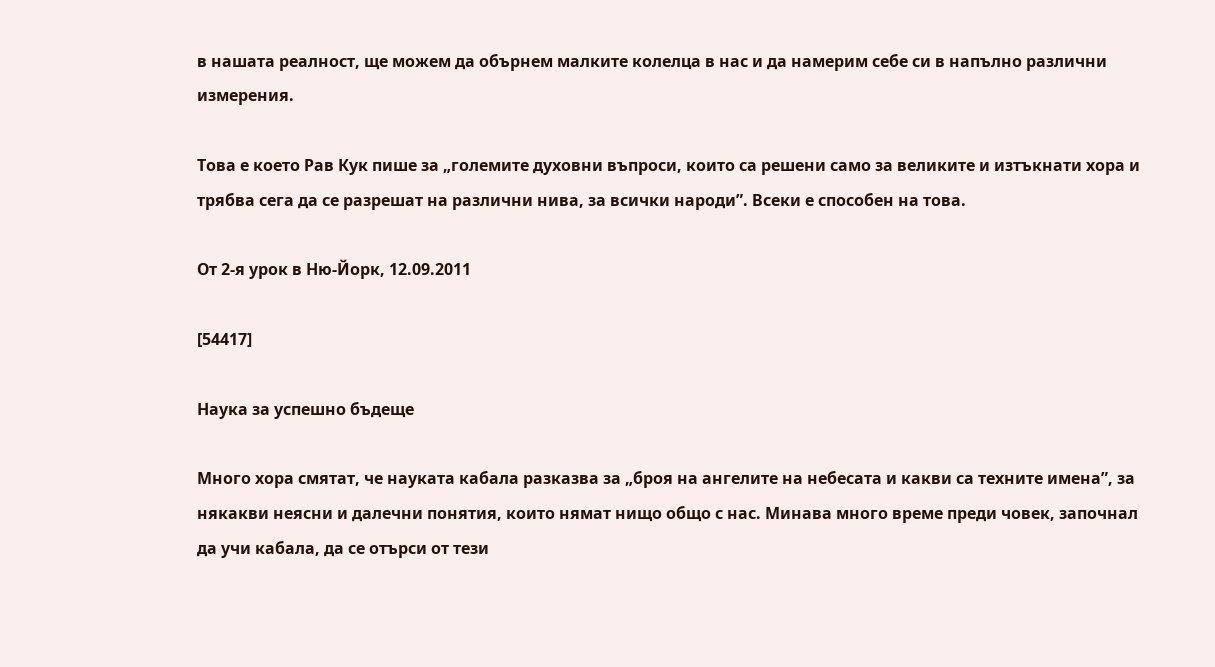в нашата реалност, ще можем да обърнем малките колелца в нас и да намерим себе си в напълно различни измерения.

Това е което Рав Кук пише за „големите духовни въпроси, които са решени само за великите и изтъкнати хора и трябва сега да се разрешат на различни нива, за всички народи”. Всеки е способен на това.

От 2-я урок в Ню-Йорк, 12.09.2011

[54417]

Наука за успешно бъдеще

Много хора смятат, че науката кабала разказва за „броя на ангелите на небесата и какви са техните имена”, за някакви неясни и далечни понятия, които нямат нищо общо с нас. Минава много време преди човек, започнал  да учи кабала, да се отърси от тези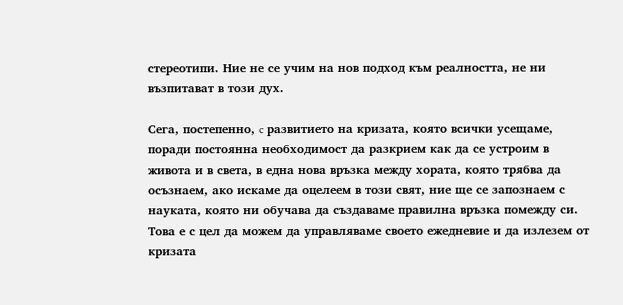стереотипи. Ние не се учим на нов подход към реалността, не ни възпитават в този дух.

Сега, постепенно, c развитието на кризата, която всички усещаме, поради постоянна необходимост да разкрием как да се устроим в живота и в света, в една нова връзка между хората, която трябва да осъзнаем, ако искаме да оцелеем в този свят, ние ще се запознаем с науката, която ни обучава да създаваме правилна връзка помежду си. Това е с цел да можем да управляваме своето ежедневие и да излезем от кризата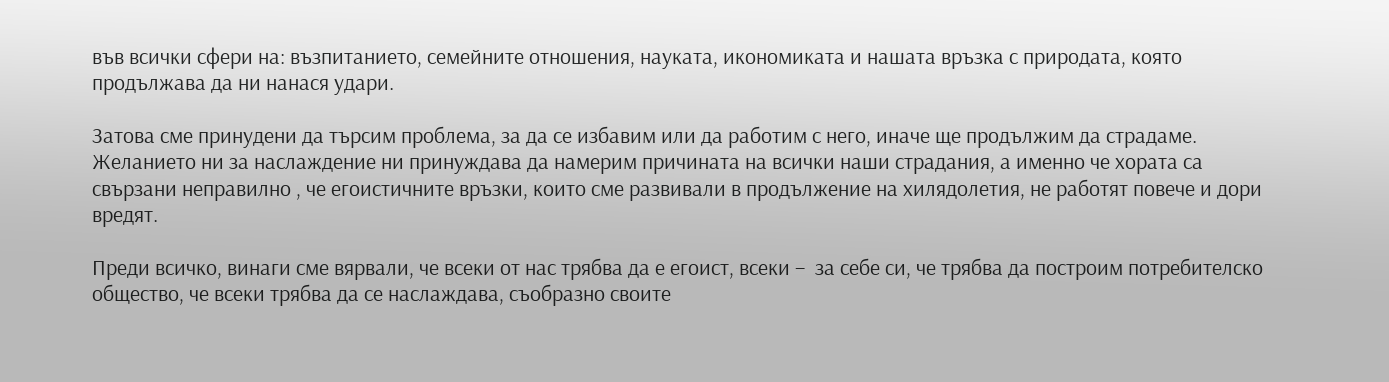във всички сфери на: възпитанието, семейните отношения, науката, икономиката и нашата връзка с природата, която продължава да ни нанася удари.

Затова сме принудени да търсим проблема, за да се избавим или да работим с него, иначе ще продължим да страдаме. Желанието ни за наслаждение ни принуждава да намерим причината на всички наши страдания, а именно че хората са свързани неправилно , че егоистичните връзки, които сме развивали в продължение на хилядолетия, не работят повече и дори вредят.

Преди всичко, винаги сме вярвали, че всеки от нас трябва да е егоист, всеки –  за себе си, че трябва да построим потребителско общество, че всеки трябва да се наслаждава, съобразно своите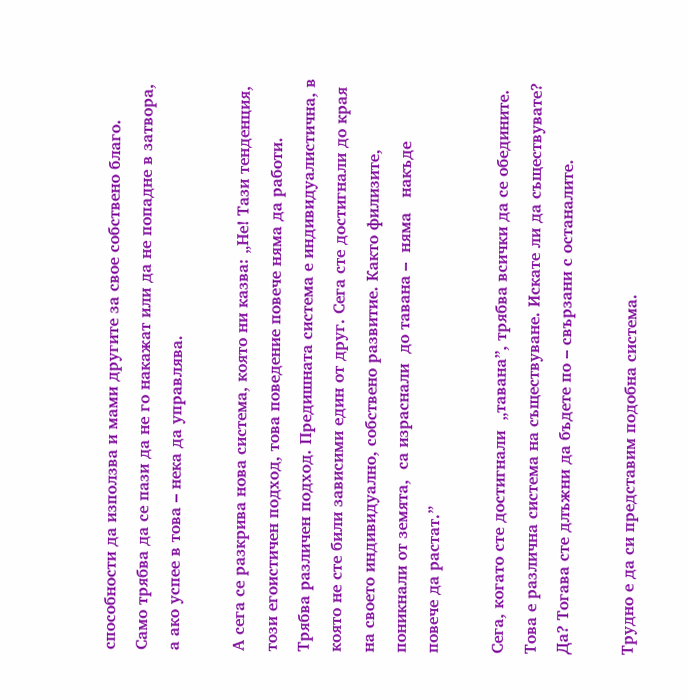способности да използва и мами другите за свое собствено благо. Само трябва да се пази да не го накажат или да не попадне в затвора, а ако успее в това – нека да управлява.

А сега се разкрива нова система, която ни казва: „Не! Тази тенденция, този егоистичен подход, това поведение повече няма да работи. Трябва различен подход. Предишната система е индивидуалистична, в която не сте били зависими един от друг. Сега сте достигнали до края на своето индивидуално, собствено развитие. Както филизите, поникнали от земята,  са израснали  до тавана –  няма   накъде  повече да растат.”

Сега, когато сте достигнали  „тавана”, трябва всички да се обедините. Това е различна система на съществуване. Искате ли да съществувате? Да? Тогава сте длъжни да бъдете по – свързани с останалите.

Трудно е да си представим подобна система.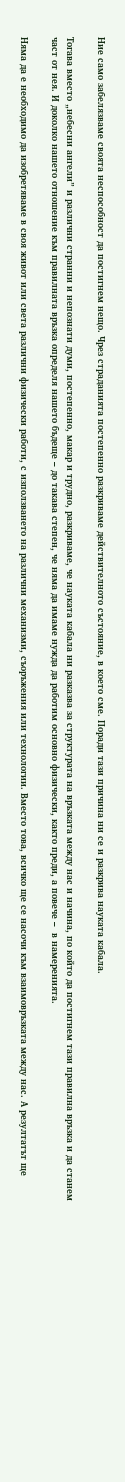Ние само забелязваме своята неспособност да постигнем нещо. Чрез страданията постепенно разкриваме действителното състояние, в което сме. Поради тази причина ни се и разкрива науката кабала.

Тогава вместо „небесни ангели” и различни странни и непознати думи, постепенно, макар и трудно, разкриваме, че науката кабала ни разказва за структурата на връзката между нас и начина, по който да постигнем тази правилна връзка и да станем част от нея. И доколко нашето отношение към правилната връзка определя нашето бъдеще – до такава степен, че няма да имаме нужда да работим основно физически, както преди, а повече –  в намеренията.

Няма да е необходимо да изобретяваме в своя живот или света различни физически работи, с използването на различни механизми, съоръжения или технологии. Вместо това, всичко ще се насочи към взаимовръзката между нас. А резултатът ще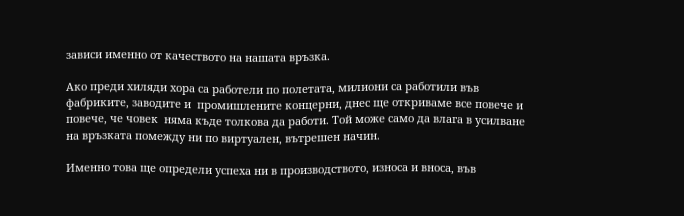зависи именно от качеството на нашата връзка.

Ако преди хиляди хора са работели по полетата, милиони са работили във фабриките, заводите и  промишлените концерни, днес ще откриваме все повече и повече, че човек  няма къде толкова да работи. Той може само да влага в усилване на връзката помежду ни по виртуален, вътрешен начин.

Именно това ще определи успеха ни в производството, износа и вноса, във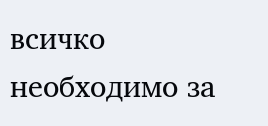всичко необходимо за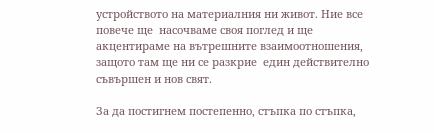устройството на материалния ни живот. Ние все повече ще  насочваме своя поглед и ще акцентираме на вътрешните взаимоотношения, защото там ще ни се разкрие  един действително съвършен и нов свят.

За да постигнем постепенно, стъпка по стъпка,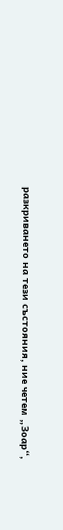разкриването на тези състояния, ние четем „Зоар“,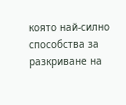която най-силно способства за разкриване на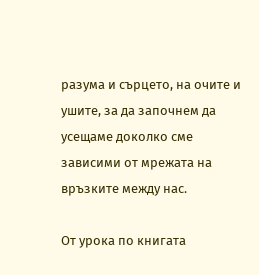разума и сърцето, на очите и ушите, за да започнем да усещаме доколко сме зависими от мрежата на връзките между нас.

От урока по книгата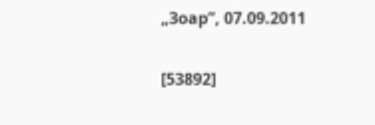„Зоар”, 07.09.2011

[53892]